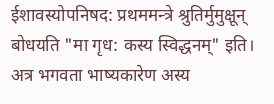ईशावस्योपनिषद: प्रथममन्त्रे श्रुतिर्मुमुक्षून् बोधयति "मा गृध: कस्य स्विद्धनम्" इति। अत्र भगवता भाष्यकारेण अस्य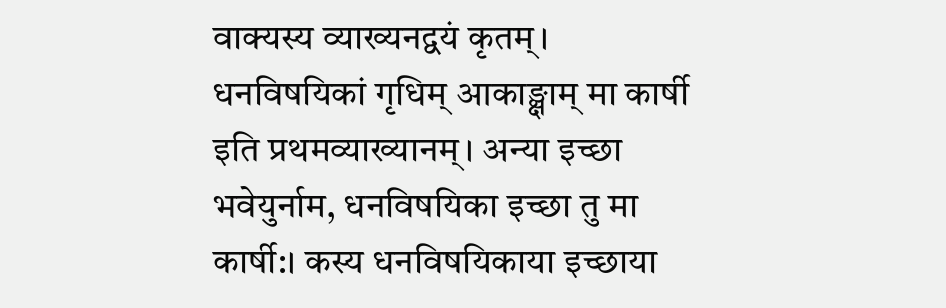वाक्यस्य व्याख्यनद्वयं कृतम्। धनविषयिकां गृधिम् आकाङ्क्षाम् मा कार्षी इति प्रथमव्याख्यानम्। अन्या इच्छा भवेयुर्नाम, धनविषयिका इच्छा तु मा कार्षी:। कस्य धनविषयिकाया इच्छाया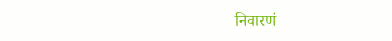निवारणं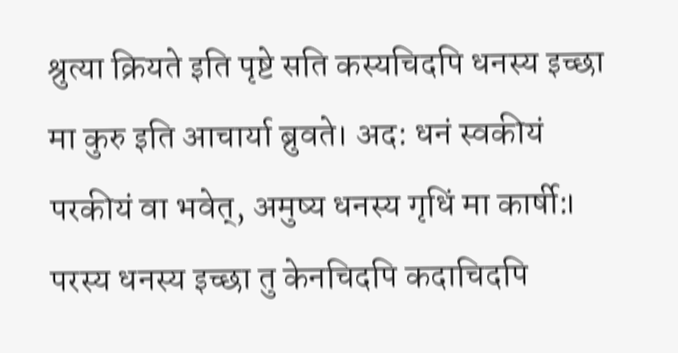श्रुत्या क्रियते इति पृष्टे सति कस्यचिदपि धनस्य इच्छा मा कुरु इति आचार्या ब्रुवते। अद: धनं स्वकीयं परकीयं वा भवेत्, अमुष्य धनस्य गृधिं मा कार्षी:। परस्य धनस्य इच्छा तु केनचिदपि कदाचिदपि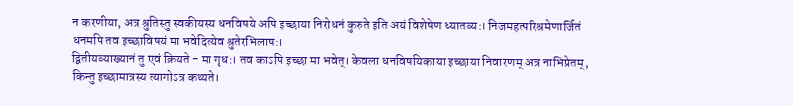न करणीया, अत्र श्रुतिस्तु स्वकीयस्य धनविषये अपि इच्छाया निरोधनं कुरुते इति अयं विशेषेण ध्यातव्य:। निजमहत्परिश्रमेणार्जितं धनमपि तव इच्छाविषयं मा भवेदित्येव श्रुतेरभिलाष:।
द्वितीयव्याख्यानं तु एवं क्रियते - मा गृध:। तव काऽपि इच्छा मा भवेत्। केवला धनविषयिकाया इच्छाया निवारणम् अत्र नाभिप्रेतम्, किन्तु इच्छामात्रस्य त्यागोऽत्र कथ्यते।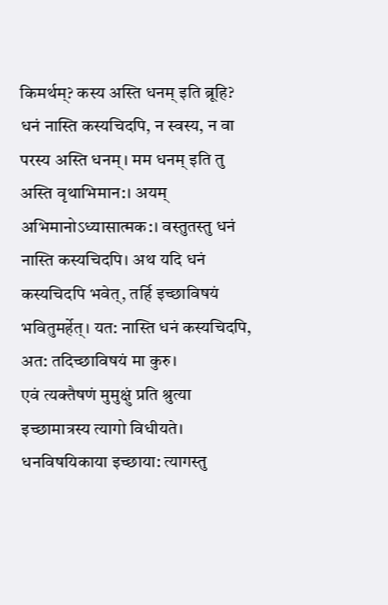किमर्थम्? कस्य अस्ति धनम् इति ब्रूहि? धनं नास्ति कस्यचिदपि, न स्वस्य, न वा परस्य अस्ति धनम्। मम धनम् इति तु अस्ति वृथाभिमान:। अयम् अभिमानोऽध्यासात्मक:। वस्तुतस्तु धनं नास्ति कस्यचिदपि। अथ यदि धनं कस्यचिदपि भवेत्, तर्हि इच्छाविषयं भवितुमर्हेत्। यत: नास्ति धनं कस्यचिदपि, अत: तदिच्छाविषयं मा कुरु।
एवं त्यक्तैषणं मुमुक्षुं प्रति श्रुत्या इच्छामात्रस्य त्यागो विधीयते। धनविषयिकाया इच्छाया: त्यागस्तु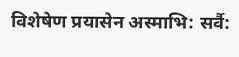विशेषेण प्रयासेन अस्माभि: सर्वै: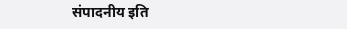संपादनीय इति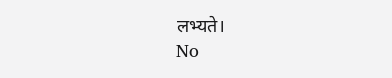लभ्यते।
No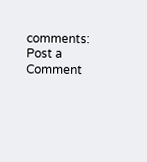comments:
Post a Comment